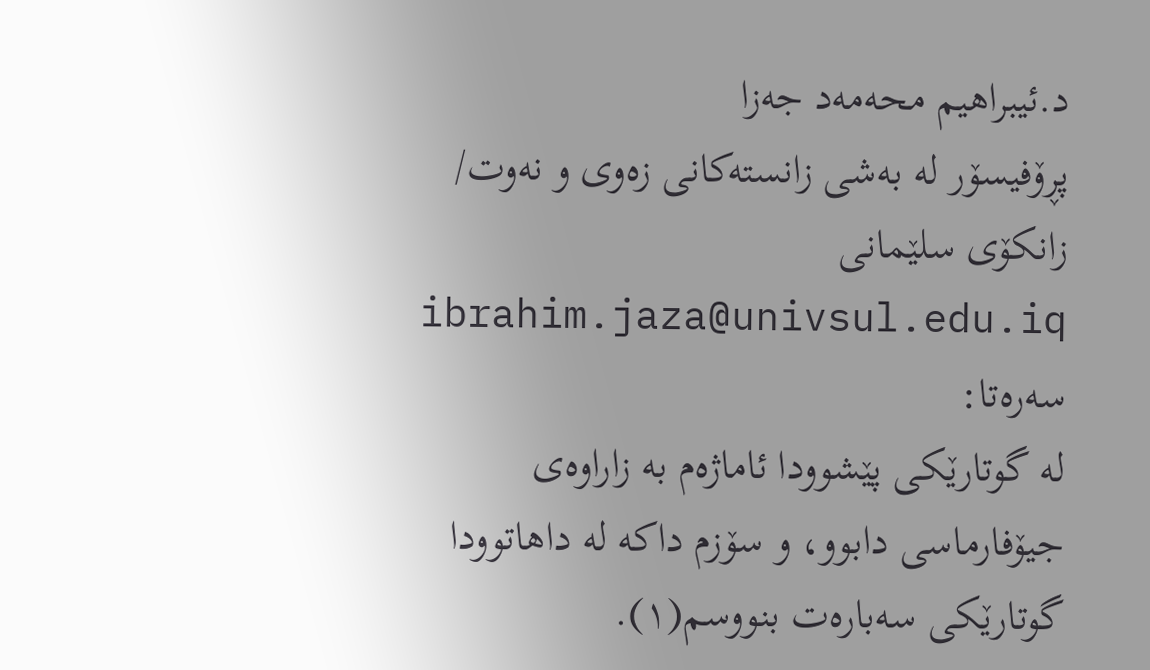د.ئیبراهیم محەمەد جەزا
پڕۆفیسۆر لە بەشی زانستەکانی زەوی و نەوت/ زانکۆی سلێمانی
ibrahim.jaza@univsul.edu.iq
سەرەتا:
لە گوتارێکی پێشوودا ئاماژەم بە زاراوەی جیۆفارماسی دابوو، و سۆزم داکە لە داهاتوودا گوتارێکی سەبارەت بنووسم(١).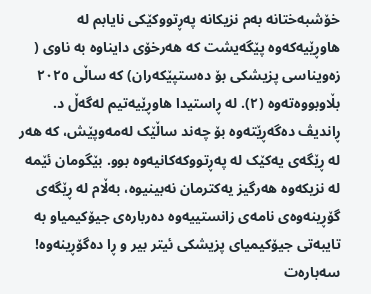خۆشبەختانە بەم نزیکانە پەڕتووکێکی نایابم لە هاوڕێیەکەوە پێگەیشت کە هەرخۆی دایناوە بە ناوی ( زەویناسی پزیشکی بۆ دەستپێکەران) کە ساڵی ٢٠٢٥ بڵاوبووەتەوە (٢). لە ڕاستیدا هاوڕێیەتیم لەگەڵ د. ڕاندیڤ دەگەڕێتەوە بۆ چەند ساڵێک لەمەوپێش، کە هەر لە ڕێگەی یەکێک لە پەڕتووکەکانیەوە بوو. بێگومان ئێمە لە نزیکەوە هەرگیز یەکترمان نەبینیوە، بەڵام لە ڕێگەی گۆڕینەوەی نامەی زانستییەوە دەربارەی جیۆکیمیاو بە تایبەتی جیۆکیمیای پزیشکی ئیتر بیر و ڕا دەگۆڕینەوە!
سەبارەت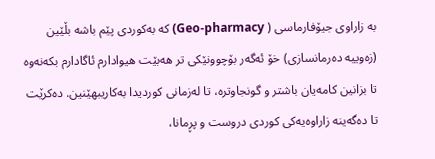بە زاراوی جیۆفارماسی ( Geo-pharmacy) کە بەکوردی پێم باشە بڵێین (زەوییە دەرمانسازی) خۆ ئەگەر بۆچوونێکی تر هەبێت هیوادارم ئاگادارم بکەنەوە تا بزانین کامەیان باشتر و گونجاوترە، تا لەزمانی کوردیدا بەکاریبهێنین. دەکرێت تا دەگەینە زاراوەیەکی کوردی دروست و پڕمانا،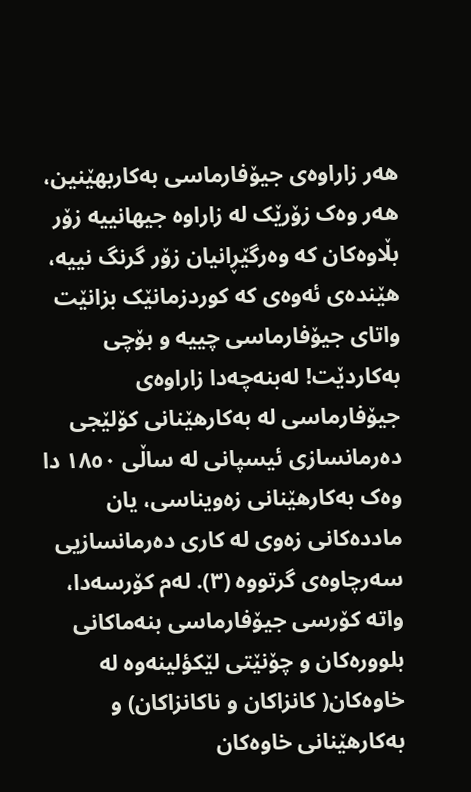هەر زاراوەی جیۆفارماسی بەکاربهێنین، هەر وەک زۆرێک لە زاراوە جیهانییە زۆر بڵاوەکان کە وەرگێڕانیان زۆر گرنگ نییە، هێندەی ئەوەی کە کوردزمانێک بزانێت واتای جیۆفارماسی چییە و بۆچی بەکاردێت! لەبنەچەدا زاراوەی جیۆفارماسی لە بەکارهێنانی کۆلێجی دەرمانسازی ئیسپانی لە ساڵی ١٨٥٠ دا وەک بەکارهێنانی زەویناسی، یان ماددەکانی زەوی لە کاری دەرمانسازیی سەرچاوەی گرتووە (٣). لەم کۆرسەدا، واتە کۆرسی جیۆفارماسی بنەماکانی بلوورەکان و چۆنێتی لێکؤلینەوە لە خاوەکان( کانزاکان و ناکانزاکان) و بەکارهێنانی خاوەکان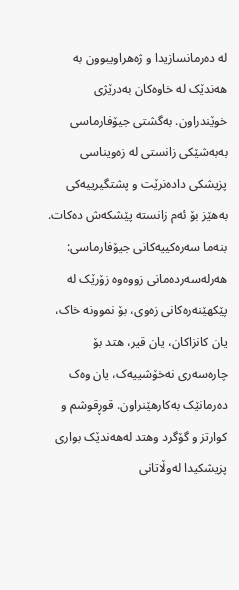لە دەرمانسازیدا و ژەهراویبوون بە هەندێک لە خاوەکان بەدرێژی خوێندراون. بەگشتی جیۆفارماسی بەبەشێکی زانستی لە زەویناسی پزیشکی دادەنرێت و پشتگیرییەکی بەهێز بۆ ئەم زانستە پێشکەش دەکات.
بنەما سەرەکییەکانی جیۆفارماسی:
هەرلەسەردەمانی زووەوە زۆرێک لە پێکهێنەرەکانی زەوی، بۆ نموونە خاک، یان کانزاکان، یان قیر، هتد بۆ چارەسەری نەخۆشییەک، یان وەک دەرمانێک بەکارهێنراون. قوڕقوشم و کوارتز و گۆگرد وهتد لەهەندێک بواری پزیشکیدا لەوڵاتانی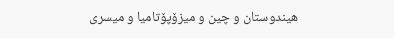هیندوستان و چین و میزۆپۆتامیا و میسری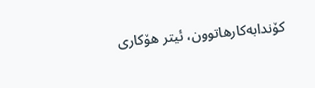کۆندابەکارهاتوون، ئیتر هۆکاری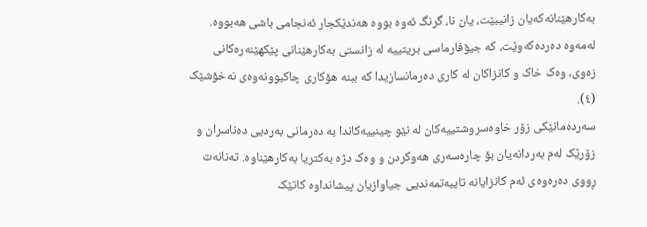بەکارهێنانەکەیان زانیبێت، یان نا، گرنگ ئەوە بووە هەندێکجار ئەنجامی باشی هەبووە. لەمەوە دەردەکەوێت، کە جیۆفارماسی بریتییە لە زانستی بەکارهێنانی پێکهێنەرەکانی زەوی، وەک خاک و کانزاکان لە کاری دەرمانسازیدا کە ببنە هۆکاری چاکبوونەوەی نەخۆشێک (٤).
سەردەمانێکی زۆر خاوەسروشتییەکان لە نێو چینییەکاندا بە دەرمانی بەردیی دەناسران و زۆرێک لەم بەردانەیان بۆ چارەسەری هەوکردن و وەک دژە بەکتریا بەکارهێناوە. تەنانەت ڕووی دەرەوەی ئەم کانزایانە تایبەتمەندیی جیاوازیان پیشانداوە کاتێک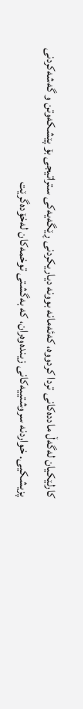کارلێکیان لەگەڵ ماددەکانی تردا کردووە، کەئەمانە بوونە دیاریکردنی ڕێگەیەکی ستراتیجی بۆ پێشکەوتن و گەشەکردنی پزیشکیی. خواردنە سروشتییەکانی زیندەوەران، کە بەگشتی توخمەکان لەخۆدەگرێت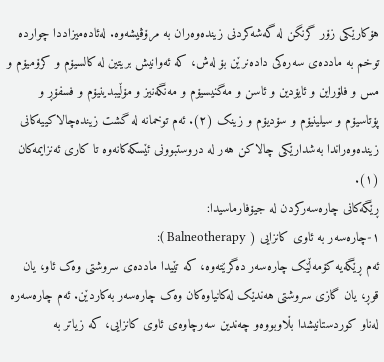هۆکارێکی زۆر گرنگن لە گەشەکردنی زیندەوەران بە مرۆڤیشەوە. لەئادەمیزاددا چواردە توخم بە ماددەی سەرەکی دادەنرێن بۆ لەش، کە ئەوانیش بریتین لە کالسیۆم و کرۆمیۆم و مس و فلۆراین و ئایۆدین و ئاسن و مەگنیسیۆم و مەنگەنیز و مۆڵیبدینیۆم و فسفۆڕ و پۆتاسیۆم و سیلینیۆم و سۆدیۆم و زینک (٢). ئەم توخمانە لە گشت زیندەچالاکییەکانی زیندەوەراندا بەشدارێکی چالاکن هەر لە دروستبوونی ئێسکەکانەوە تا کاری ئەنزایمەکان (١).
ڕێگەکانی چارەسەرکردن لە جیۆفارماسیدا:
١-چارەسەر بە ئاوی کانزایی ( Balneotherapy ):
ئەم ڕێگەیە کۆمەڵێک چارەسەر دەگرێتەوە، کە تێیدا ماددەی سروشتی وەک ئاو، یان قوڕ، یان گازی سروشتی هەندێک لەکانیاوەکان وەک چارەسەر بەکاردێن. ئەم چارەسەرە لەناو کوردستانیشدا بڵاوبووەو چەندین سەرچاوەی ئاوی کانزایی، کە زیاتر بە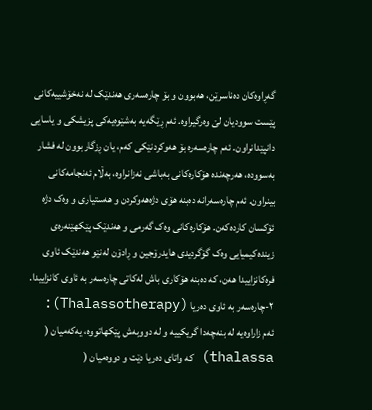گەڕاوەکان دەناسرێن، هەبوون و بۆ چارەسەری هەندێک لە نەخۆشییەکانی پێست سوودیان لێ وەرگیراوە. ئەم ڕێگەیە بەشێوەیەکی پزیشکی و یاسایی دانپێدانراون. ئەم چارەسەرە بۆ هەوکردنێکی کەم، یان ڕزگاربوون لە فشار بەسوودە، هەرچەندە هۆکارەکانی بەباشی نەزانراوە، بەڵام ئەنجامەکانی بینراون. ئەم چارەسەرانە دەبنە هۆی دژەهەوکردن و هەستیاری و وەک دژە ئۆکسان کاردەکەن. هۆکارەکانی وەک گەرمی و هەندێک پێکهێنەرەی زیندەکیمیایی وەک گۆگردیدی هایدرۆجین و ڕادۆن لەنێو هەندێک ئاوی فرەکانزاییدا هەن، کە دەبنە هۆکاری باش لەکاتی چارەسەر بە ئاوی کانزاییدا.
٢-چارەسەر بە ئاوی دەریا (Thalassotherapy):
ئەم زاراوەیە لە بنەچەدا گریکییە و لە دووبەش پێکهاتووە، یەکەمیان ( thalassa) کە واتای دەریا دێت و دووەمیان (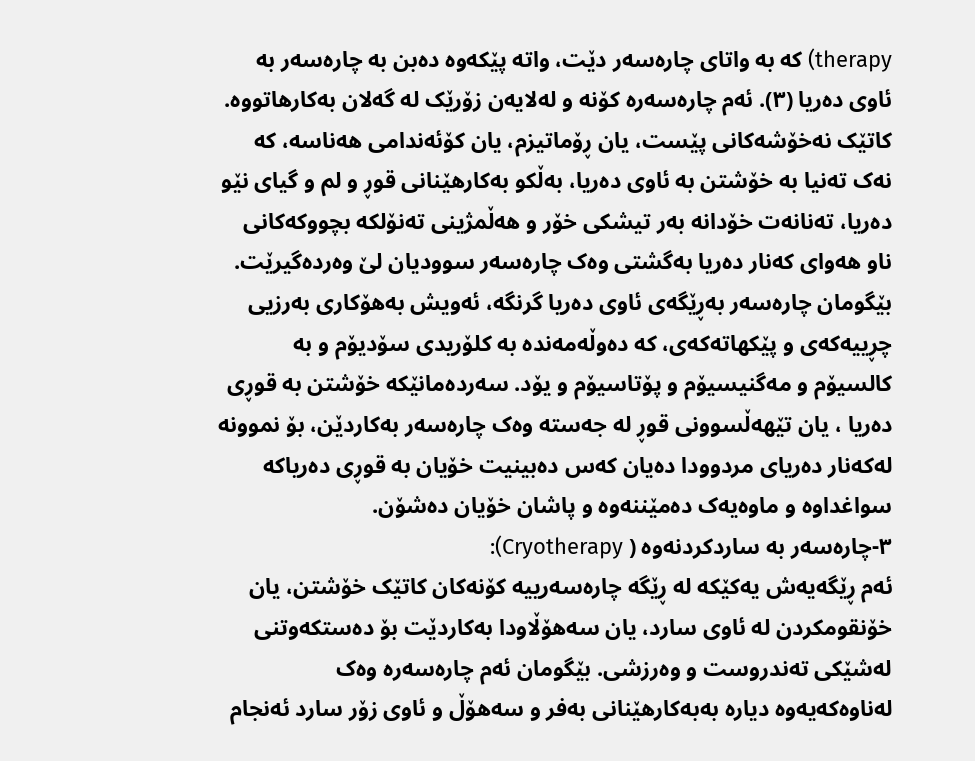therapy) کە بە واتای چارەسەر دێت، واتە پێکەوە دەبن بە چارەسەر بە ئاوی دەریا (٣). ئەم چارەسەرە کۆنە و لەلایەن زۆرێک لە گەلان بەکارهاتووە. کاتێک نەخۆشەکانی پێست، یان ڕۆماتیزم، یان کۆئەندامی هەناسە، کە نەک تەنیا بە خۆشتن بە ئاوی دەریا، بەڵکو بەکارهێنانی قوڕ و لم و گیای نێو دەریا، تەنانەت خۆدانە بەر تیشکی خۆر و هەڵمژینی تەنۆلکە بچووکەکانی ناو هەوای کەنار دەریا بەگشتی وەک چارەسەر سوودیان لێ وەردەگیرێت.
بێگومان چارەسەر بەڕێگەی ئاوی دەریا گرنگە، ئەویش بەهۆکاری بەرزیی چڕییەکەی و پێکهاتەکەی، کە دەوڵەمەندە بە کلۆریدی سۆدیۆم و بە کالسیۆم و مەگنیسیۆم و پۆتاسیۆم و یۆد. سەردەمانێکە خۆشتن بە قوڕی دەریا ، یان تێهەڵسوونی قوڕ لە جەستە وەک چارەسەر بەکاردێن، بۆ نموونە لەکەنار دەریای مردوودا دەیان کەس دەبینیت خۆیان بە قوڕی دەریاکە سواغداوە و ماوەیەک دەمێننەوە و پاشان خۆیان دەشۆن.
٣-چارەسەر بە ساردکردنەوە ( Cryotherapy):
ئەم ڕێگەیەش یەکێکە لە ڕێگە چارەسەرییە کۆنەکان کاتێک خۆشتن، یان خۆنقومکردن لە ئاوی سارد، یان سەهۆڵاودا بەکاردێت بۆ دەستکەوتنی لەشێکی تەندروست و وەرزشی. بێگومان ئەم چارەسەرە وەک لەناوەکەیەوە دیارە بەبەکارهێنانی بەفر و سەهۆڵ و ئاوی زۆر سارد ئەنجام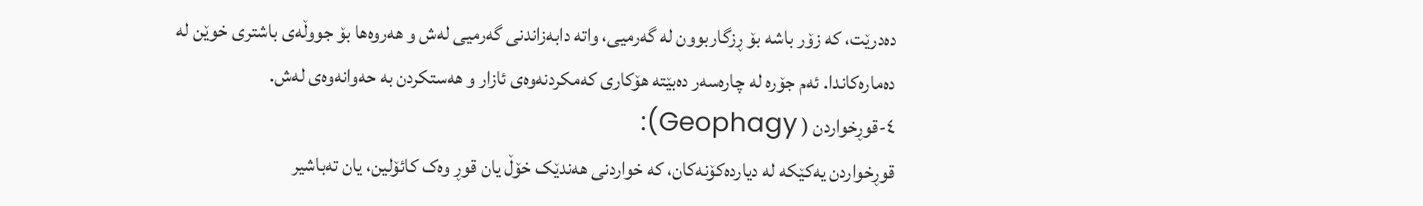دەدرێت، کە زۆر باشە بۆ ڕزگاربوون لە گەرمیی، واتە دابەزاندنی گەرمیی لەش و هەروەها بۆ جووڵەی باشتری خوێن لە دەمارەکاندا. ئەم جۆرە لە چارەسەر دەبێتە هۆکاری کەمکردنەوەی ئازار و هەستکردن بە حەوانەوەی لەش.
٤-قوڕخواردن ( Geophagy):
قوڕخواردن یەکێکە لە دیاردەکۆنەکان، کە خواردنی هەندێک خۆڵ یان قوڕ وەک کائۆلین، یان تەباشیر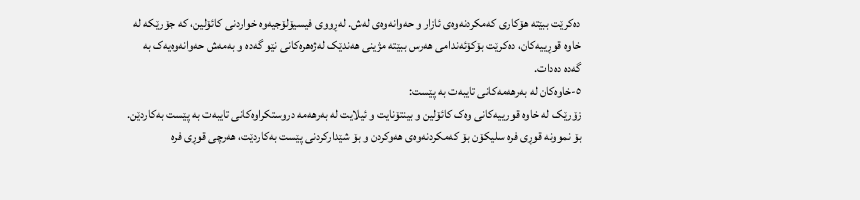دەکرێت ببێتە هۆکاری کەمکردنەوەی ئازار و حەوانەوەی لەش. لەڕووی فیسیۆلۆجیەوە خواردنی کائۆلین، کە جۆرێکە لە خاوە قوڕییەکان، دەکرێت بۆکۆئەندامی هەرس ببێتە مژینی هەندێک لەژەهرەکانی نێو گەدە و بەمەش حەوانەوەیەک بە گەدە دەدات.
٥-خاوەکان لە بەرهەمەکانی تایبەت بە پێست:
زۆرێک لە خاوە قورییەکانی وەک کائۆلین و بینتۆنایت و ئیلایت لە بەرهەمە دروستکراوەکانی تایبەت بە پێست بەکاردێن. بۆ نموونە قوڕی فرە سلیکۆن بۆ کەمکردنەوەی هەوکردن و بۆ شێدارکردنی پێست بەکاردێت، هەرچی قوڕی فرە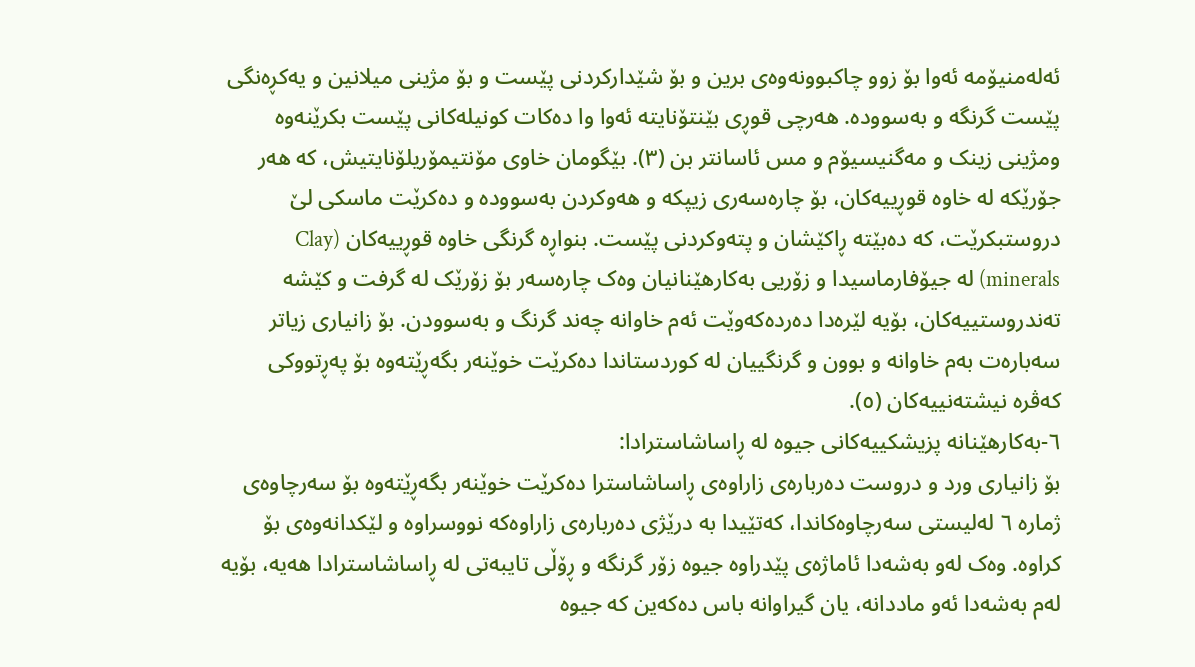ئەلەمنیۆمە ئەوا بۆ زوو چاکبوونەوەی برین و بۆ شێدارکردنی پێست و بۆ مژینی میلانین و یەکڕەنگی پێست گرنگە و بەسوودە. هەرچی قوڕی بێنتۆنایتە ئەوا وا دەکات کونیلەکانی پێست بکرێنەوە ومژینی زینک و مەگنیسیۆم و مس ئاسانتر بن (٣). بێگومان خاوی مۆنتیمۆریلۆنایتیش، کە هەر جۆرێکە لە خاوە قوڕییەکان، بۆ چارەسەری زیپکە و هەوکردن بەسوودە و دەکرێت ماسکی لێ دروستبکرێت، کە دەبێتە ڕاکێشان و پتەوکردنی پێست. بنواڕە گرنگی خاوە قوڕییەکان (Clay minerals) لە جیۆفارماسیدا و زۆریی بەکارهێنانیان وەک چارەسەر بۆ زۆرێک لە گرفت و کێشە تەندروستییەکان، بۆیە لێرەدا دەردەکەوێت ئەم خاوانە چەند گرنگ و بەسوودن. بۆ زانیاری زیاتر سەبارەت بەم خاوانە و بوون و گرنگییان لە کوردستاندا دەکرێت خوێنەر بگەڕێتەوە بۆ پەڕتووکی کەڤرە نیشتەنییەکان (٥).
٦-بەکارهێنانە پزیشکییەکانی جیوە لە ڕاساشاسترادا:
بۆ زانیاری ورد و دروست دەربارەی زاراوەی ڕاساشاسترا دەکرێت خوێنەر بگەڕێتەوە بۆ سەرچاوەی ژمارە ٦ لەلیستی سەرچاوەکاندا، کەتێیدا بە درێژی دەربارەی زاراوەکە نووسراوە و لێکدانەوەی بۆ کراوە. وەک لەو بەشەدا ئاماژەی پێدراوە جیوە زۆر گرنگە و ڕۆڵی تایبەتی لە ڕاساشاسترادا هەیە، بۆیە لەم بەشەدا ئەو ماددانە، یان گیراوانە باس دەکەین کە جیوە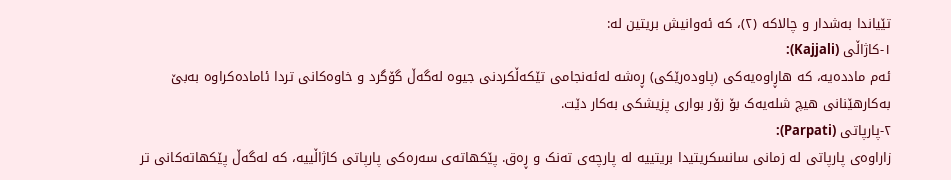تێیاندا بەشدار و چالاكە (٢)، کە ئەوانیش بریتین لە:
١-کاژاڵی (Kajjali):
ئەم ماددەیە، کە هاڕاوەیەکی (پاودەرێکی) ڕەشە لەئەنجامی تێکەڵکردنی جیوە لەگەڵ گۆگرد و خاوەکانی تردا ئامادەکراوە بەبێ بەکارهێنانی هیچ شلەیەک بۆ زۆر بواری پزیشکی بەکار دێت.
٢-پارپاتی (Parpati):
زاراوەی پارپاتی لە زمانی سانسکریتیدا بریتییە لە پارچەی تەنک و ڕەق. پێکهاتەی سەرەکی پارپاتی کاژاڵییە، کە لەگەڵ پێکهاتەکانی تر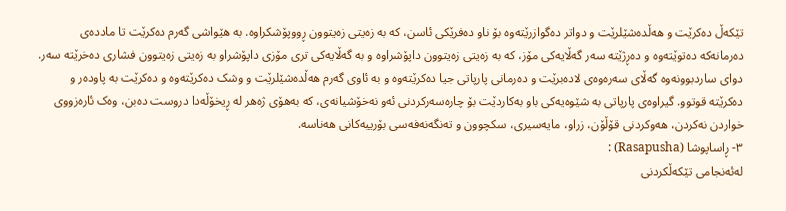تێکەڵ دەکرێت و هەڵدەشێلرێت و دواتر دەگوازرێتەوە بۆ ناو دەفرێکی ئاسن، کە بە زەیتی زەیتوون ڕووپۆشکراوە. بە هێواشی گەرم دەکرێت تا ماددەی دەرمانەکە دەتوێتەوە و دەڕژێتە سەر گەڵایەکی مۆز، کە بە زەیتی زەیتوون داپۆشراوە و بە گەڵایەکی تری مۆزی داپۆشراو بە زەیتی زەیتوون فشاری دەخرێتە سەر. دوای ساردبوونەوە گەڵای سەرەوەی لادەبرێت و دەرمانی پارپاتی جیا دەکرێتەوە و بە ئاوی گەرم هەڵدەشێلرێت و وشک دەکرێتەوە و دەکرێت بە پاودەر و دەکرێتە قوتوو. گیراوەی پارپاتی بە شێوەیەکی باو بەکاردێت بۆ چارەسەرکردنی ئەو نەخۆشیانەی، کە بەهۆی ژەهر لە ڕیخۆڵەدا دروست دەبن، وەک ئارەزووی خواردن نەکردن، هەوکردنی قۆڵۆن، زراو، مایەسیری، سکچوون و تەنگەنەفەسی بۆرییەکانی هەناسە.
٣- ڕاساپوشا (Rasapusha) :
لەئەنجامی تێکەڵکردنی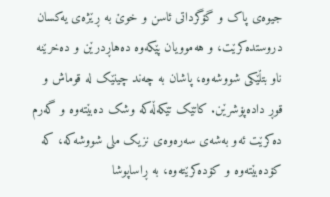جیوەی پاک و گۆگرداتی ئاسن و خوێ بە ڕێژەی یەکسان دروستدەکرێت، و هەموویان پێکەوە دەهاڕدرێن و دەخرێنە ناو بتڵێکی شووشەوە، پاشان بە چەند چینێک لە قوماش و قوڕ دادەپۆشرێن. کاتێک تێکەڵەکە وشک دەبێتەوە و گەرم دەکرێت ئەو بەشەی سەرەوەی نزیک ملی شووشەکە، کە کۆدەبێتەوە و کۆدەکرێتەوە، بە ڕاساپوشا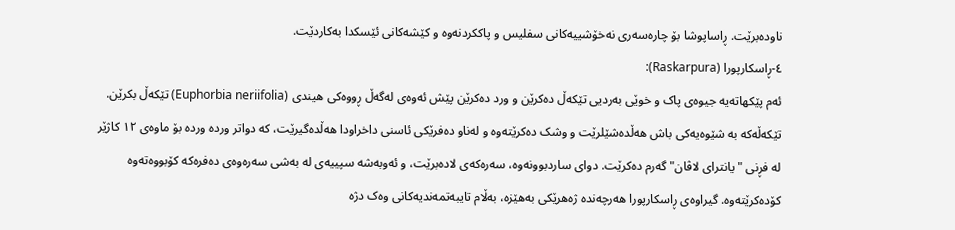ناودەبرێت. ڕاساپوشا بۆ چارەسەری نەخۆشییەکانی سفلیس و پاککردنەوە و کێشەکانی ئێسکدا بەکاردێت.
٤-ڕاسکارپورا (Raskarpura):
ئەم پێکهاتەیە جیوەی پاک و خوێی بەردیی تێکەڵ دەکرێن و ورد دەکرێن پێش ئەوەی لەگەڵ ڕووەکی هیندی (Euphorbia neriifolia) تێکەڵ بکرێن. تێکەڵەکە بە شێوەیەکی باش هەڵدەشێلرێت و وشک دەکرێتەوە و لەناو دەفرێکی ئاسنی داخراودا هەڵدەگیرێت، کە دواتر وردە وردە بۆ ماوەی ١٢ کاژێر لە فڕنی "یانترای لاڤان" گەرم دەکرێت. دوای ساردبوونەوە، سەرەکەی لادەبرێت، و ئەوبەشە سپییەی لە بەشی سەرەوەی دەفرەکە کۆبووەتەوە کۆدەکرێتەوە. گیراوەی ڕاسکارپورا هەرچەندە ژەهرێکی بەهێزە، بەڵام تایبەتمەندیەکانی وەک دژە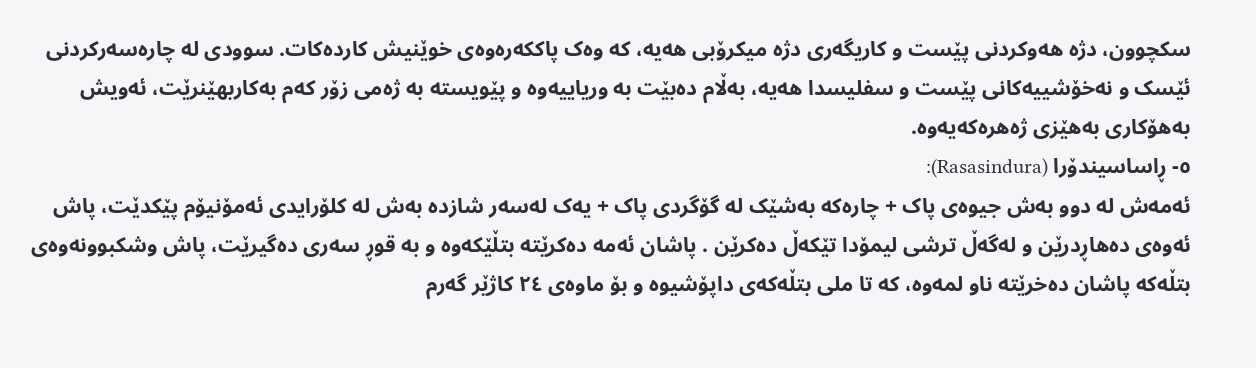سکچوون، دژە هەوکردنی پێست و کاریگەری دژە میکرۆبی هەیە، کە وەک پاککەرەوەی خوێنیش کاردەکات. سوودی لە چارەسەرکردنی ئێسک و نەخۆشییەکانی پێست و سفلیسدا هەیە، بەڵام دەبێت بە وریاییەوە و پێویستە بە ژەمی زۆر کەم بەکاربهێنرێت، ئەویش بەهۆکاری بەهێزی ژەهرەکەیەوە.
٥- ڕاساسیندۆرا (Rasasindura):
ئەمەش لە دوو بەش جیوەی پاک + چارەکە بەشێک لە گۆگردی پاک + یەک لەسەر شازدە بەش لە کلۆرایدی ئەمۆنیۆم پێکدێت، پاش ئەوەی دەهاڕدرێن و لەگەڵ ترشی لیمۆدا تێکەڵ دەکرێن . پاشان ئەمە دەکرێتە بتڵێکەوە و بە قوڕ سەری دەگیرێت، پاش وشکبوونەوەی بتڵەکە پاشان دەخرێتە ناو لمەوە، کە تا ملی بتڵەکەی داپۆشیوە و بۆ ماوەی ٢٤ کاژێر گەرم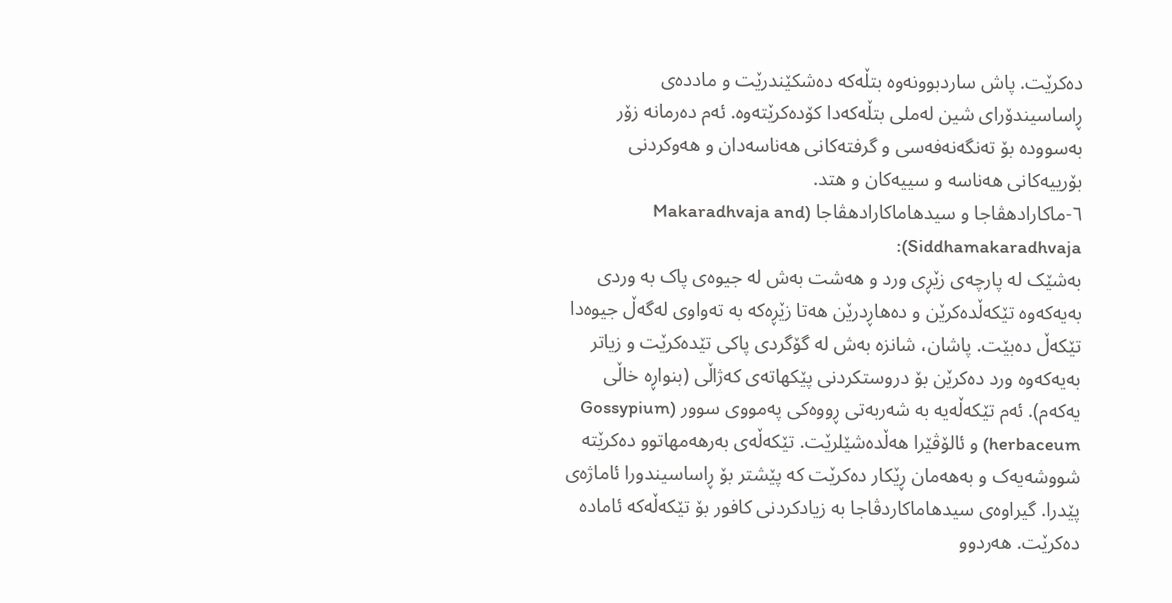دەکرێت. پاش ساردبوونەوە بتڵەکە دەشکێندرێت و ماددەی ڕاساسیندۆرای شین لەملی بتڵەکەدا کۆدەکرێتەوە. ئەم دەرمانە زۆر بەسوودە بۆ تەنگەنەفەسی و گرفتەکانی هەناسەدان و هەوکردنی بۆرییەکانی هەناسە و سییەکان و هتد.
٦-ماکارادهڤاجا و سیدهاماکارادهڤاجا (Makaradhvaja and Siddhamakaradhvaja):
بەشێک لە پارچەی زێڕی ورد و هەشت بەش لە جیوەی پاک بە وردی بەیەکەوە تێکەڵدەکرێن و دەهاڕدرێن هەتا زێڕەکە بە تەواوی لەگەڵ جیوەدا تێکەڵ دەبێت. پاشان، شانزە بەش لە گۆگردی پاکی تێدەکرێت و زیاتر بەیەکەوە ورد دەکرێن بۆ دروستکردنی پێکهاتەی کەژاڵی (بنواڕە خاڵی یەکەم). ئەم تێکەڵەیە بە شەربەتی ڕووەکی پەمووی سوور (Gossypium herbaceum) و ئالۆڤێرا هەڵدەشێلرێت. تێکەڵەی بەرهەمهاتوو دەکرێتە شووشەیەک و بەهەمان ڕێکار دەکرێت کە پێشتر بۆ ڕاساسیندورا ئاماژەی پێدرا. گیراوەی سیدهاماکاردڤاجا بە زیادکردنی کافور بۆ تێکەڵەکە ئامادە دەکرێت. هەردوو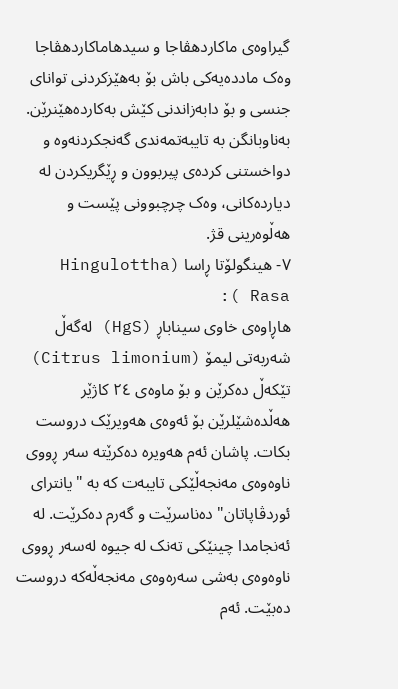گیراوەی ماکاردهڤاجا و سیدهاماکاردهڤاجا وەک ماددەیەکی باش بۆ بەهێزکردنی توانای جنسی و بۆ دابەزاندنی کێش بەکاردەهێنرێن. بەناوبانگن بە تایبەتمەندی گەنجکردنەوە و دواخستنی کردەی پیربوون و ڕێگریکردن لە دیاردەکانی، وەک چرچبوونی پێست و هەڵوەرینی قژ.
٧- هینگولۆتا ڕاسا (Hingulottha Rasa ):
هاڕاوەی خاوی سیناباڕ (HgS) لەگەڵ شەربەتی لیمۆ (Citrus limonium) تێکەڵ دەکرێن و بۆ ماوەی ٢٤ کاژێر هەڵدەشێلرێن بۆ ئەوەی هەویرێک دروست بکات. پاشان ئەم هەویرە دەکرێتە سەر ڕووی ناوەوەی مەنجەڵێکی تایبەت کە بە "یانترای ئوردڤاپاتان" دەناسرێت و گەرم دەکرێت. لە ئەنجامدا چینێکی تەنک لە جیوە لەسەر ڕووی ناوەوەی بەشی سەرەوەی مەنجەڵەکە دروست دەبێت. ئەم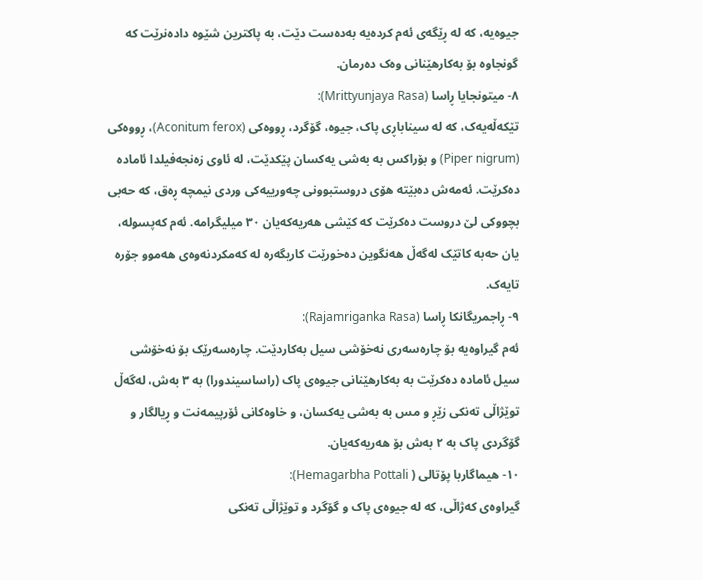جیوەیە، کە لە ڕێگەی ئەم کردەیە بەدەست دێت، بە پاکترین شێوە دادەنرێت کە گونجاوە بۆ بەکارهێنانی وەک دەرمان.
٨- میتونجایا ڕاسا (Mrittyunjaya Rasa):
تێکەڵەیەک، کە لە سیناباڕی پاک، جیوە، گۆگرد، ڕووەکی (Aconitum ferox)، ڕووەکی (Piper nigrum) و بۆراکس بە بەشی یەکسان پێکدێت، لە ئاوی زەنجەفیلدا ئامادە دەکرێت. ئەمەش دەبێتە هۆی دروستبوونی چەورییەکی وردی نیمچە ڕەق، کە حەبی بچووکی لێ دروست دەکرێت کە کێشی هەریەکەیان ٣٠ میلیگرامە. ئەم کەپسولە، یان حەبە کاتێک لەگەڵ هەنگوین دەخورێت کاریگەرە لە کەمکردنەوەی هەموو جۆرە تایەک.
٩- ڕاجمریگانکا ڕاسا (Rajamriganka Rasa):
ئەم گیراوەیە بۆ چارەسەری نەخۆشی سیل بەکاردێت. چارەسەرێک بۆ نەخۆشی سیل ئامادە دەکرێت بە بەکارهێنانی جیوەی پاک (راساسیندورا) بە ٣ بەش، لەگەڵ توێژاڵی تەنکی زێڕ و مس بە بەشی یەکسان، و خاوەکانی ئۆرپیمەنت و ڕیالگار و گۆگردی پاک بە ٢ بەش بۆ هەریەکەیان.
١٠- هیماگاربا پۆتالی ( Hemagarbha Pottali):
گیراوەی کەژاڵی، کە لە جیوەی پاک و گۆگرد و توێژاڵی تەنکی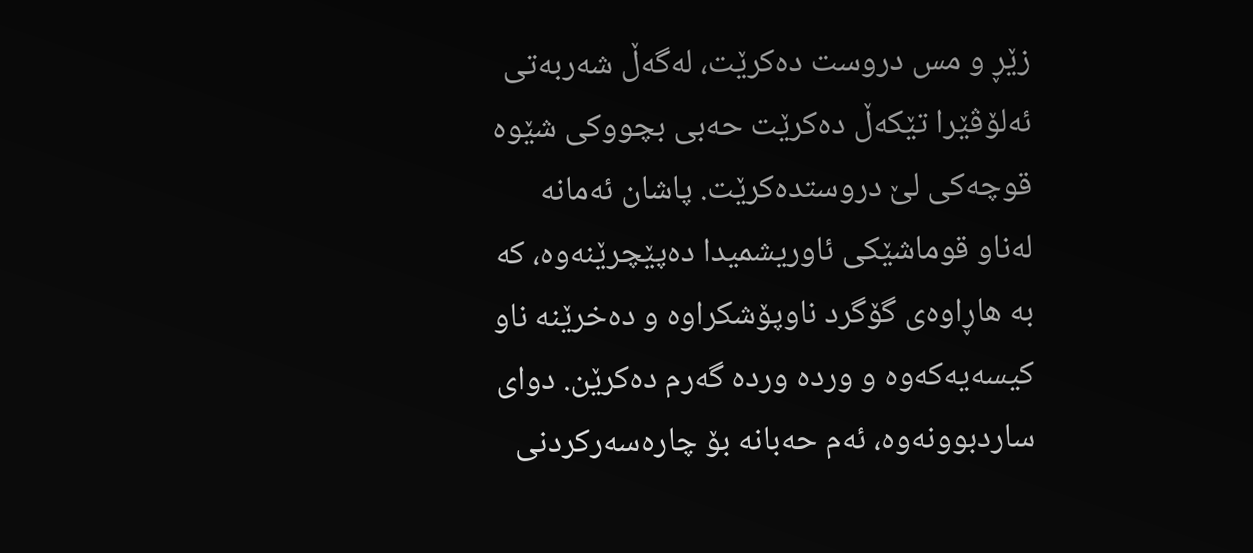زێڕ و مس دروست دەکرێت، لەگەڵ شەربەتی ئەلۆڤێرا تێکەڵ دەکرێت حەبی بچووکی شێوە قوچەکی لێ دروستدەکرێت. پاشان ئەمانە لەناو قوماشێکی ئاوریشمیدا دەپێچرێنەوە، کە بە هاڕاوەی گۆگرد ناوپۆشکراوە و دەخرێنە ناو کیسەیەکەوە و وردە وردە گەرم دەکرێن. دوای ساردبوونەوە، ئەم حەبانە بۆ چارەسەرکردنی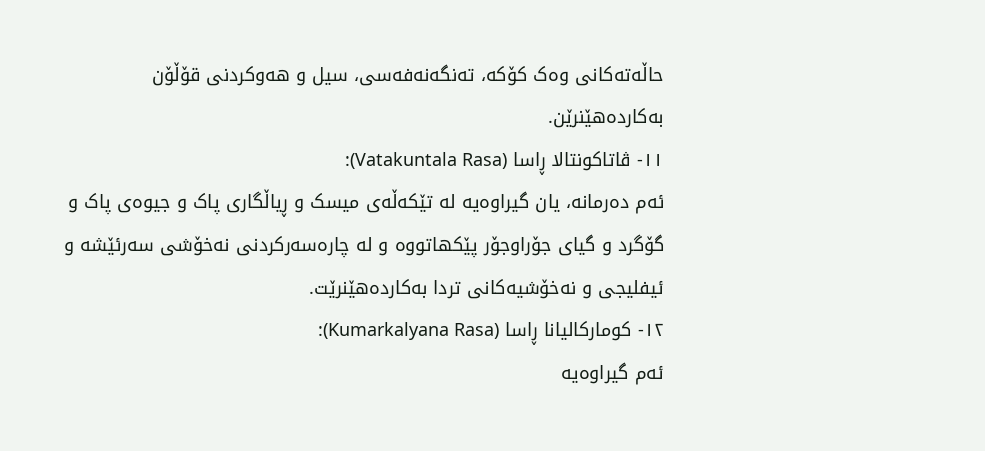حاڵەتەکانی وەک کۆکە، تەنگەنەفەسی، سیل و هەوکردنی قۆڵۆن بەکاردەهێنرێن.
١١- ڤاتاکونتالا ڕاسا (Vatakuntala Rasa):
ئەم دەرمانە، یان گیراوەیە لە تێکەڵەی میسک و ڕیاڵگاری پاک و جیوەی پاک و گۆگرد و گیای جۆراوجۆر پێکهاتووە و لە چارەسەرکردنی نەخۆشی سەرئێشە و ئیفلیجی و نەخۆشیەکانی تردا بەکاردەهێنرێت.
١٢- کومارکالیانا ڕاسا (Kumarkalyana Rasa):
ئەم گیراوەیە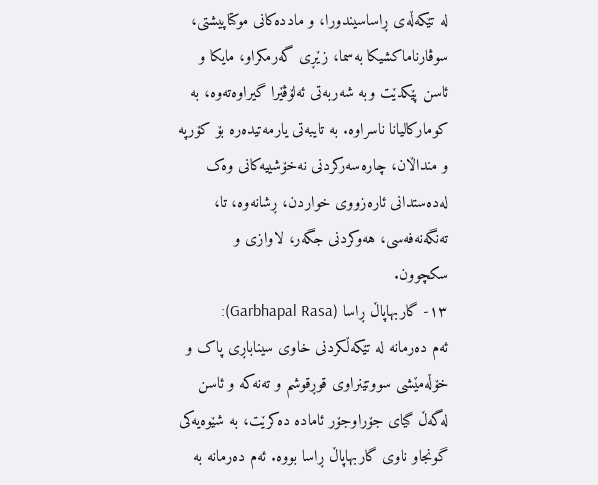لە تێکەڵەی ڕاساسیندورا، و ماددەکانی موکتاپیشتی، سوڤارناماکشیکا بەسما، زێڕی گەرمکراو، مایکا و ئاسن پێکدێت وبە شەربەتی ئەلۆڤێرا گیراوەتەوە، بە کومارکالیانا ناسراوە. بە تایبەتی یارمەتیدەرە بۆ کۆرپە و منداڵان، چارەسەرکردنی نەخۆشییەکانی وەک لەدەستدانی ئارەزووی خواردن، ڕشانەوە، تا، تەنگەنەفەسی، هەوکردنی جگەر، لاوازی و سکچوون.
١٣- گاربهاپاڵ ڕاسا (Garbhapal Rasa):
ئەم دەرمانە لە تێکەڵکردنی خاوی سیناباڕی پاک و خۆڵەمێشی سووتێنراوی قوڕقوشم و تەنەکە و ئاسن لەگەڵ گیای جۆراوجۆر ئامادە دەکرێت، بە شێوەیەکی گونجاو ناوی گاربهاپاڵ ڕاسا بووە. ئەم دەرمانە بە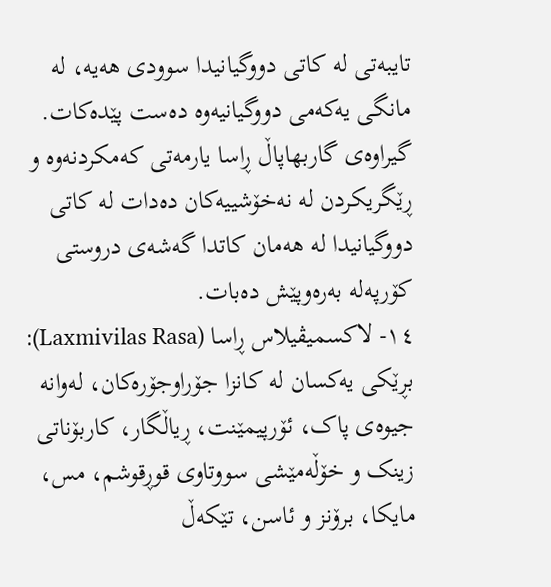تایبەتی لە کاتی دووگیانیدا سوودی هەیە، لە مانگی یەکەمی دووگیانیەوە دەست پێدەکات. گیراوەی گاربهاپاڵ ڕاسا یارمەتی کەمکردنەوە و ڕێگریکردن لە نەخۆشییەکان دەدات لە کاتی دووگیانیدا لە هەمان کاتدا گەشەی دروستی کۆرپەلە بەرەوپێش دەبات.
١٤- لاکسمیڤیلاس ڕاسا (Laxmivilas Rasa):
بڕێکی یەکسان لە کانزا جۆراوجۆرەکان، لەوانە جیوەی پاک، ئۆرپیمێنت، ڕیاڵگار، کاربۆناتی زینک و خۆڵەمێشی سووتاوی قوڕقوشم، مس، مایکا، برۆنز و ئاسن، تێکەڵ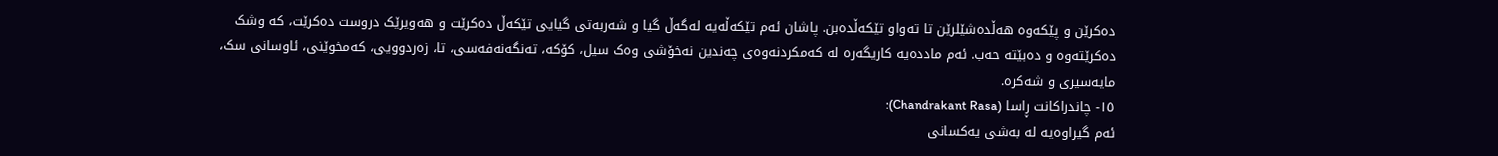دەکرێن و پێکەوە هەڵدەشێلرێن تا تەواو تێکەڵدەبن. پاشان ئەم تێکەڵەیە لەگەڵ گیا و شەربەتی گیایی تێکەڵ دەکرێت و هەویرێک دروست دەکرێت، کە وشک دەکرێتەوە و دەبێتە حەب. ئەم ماددەیە کاریگەرە لە کەمکردنەوەی چەندین نەخۆشی وەک سیل، کۆکە، تەنگەنەفەسی، تا، زەردوویی، کەمخوێنی، ئاوسانی سک، مایەسیری و شەکرە.
١٥- چاندراکانت ڕاسا (Chandrakant Rasa):
ئەم گیراوەیە لە بەشی یەکسانی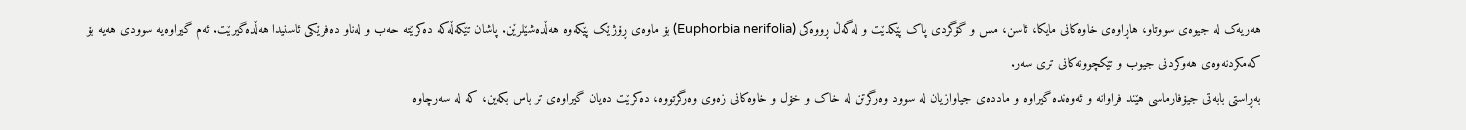هەریەک لە جیوەی سووتاو، هاڕاوەی خاوەکانی مایکا، ئاسن، مس و گۆگردی پاک پێکدێت و لەگەڵ ڕووەکی (Euphorbia nerifolia) بۆ ماوەی ڕۆژێک پێکەوە هەڵدەشێلرێن. پاشان تێکەڵەکە دەکرێتە حەب و لەناو دەفرێکی ئاسنیدا هەڵدەگیرێت. ئەم گیراوەیە سوودی هەیە بۆ کەمکردنەوەی هەوکردنی جیوب و تێکچوونەکانی تری سەر.
بەڕاستی بابەتی جیۆفارماسی هێند فراوانە و ئەوەندە گیراوە و ماددەی جیاوازیان لە سوود وەرگرتن لە خاک و خۆل و خاوەکانی زەوی وەرگرتووە، دەکرێت دەیان گیراوەی تر باس بکەین، کە لە سەرچاوە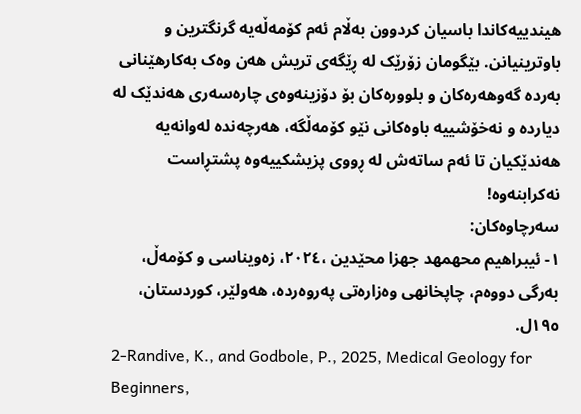هیندییەکاندا باسیان کردوون بەڵام ئەم کۆمەڵەیە گرنگترین و باوترینیانن. بێگومان زۆرێک لە ڕێگەی تریش هەن وەک بەکارهێنانی بەردە گەوهەرەکان و بلوورەکان بۆ دۆزینەوەی چارەسەری هەندێک لە دیاردە و نەخۆشییە باوەکانی نێو کۆمەڵگە، هەرچەندە لەوانەیە هەندێکیان تا ئەم ساتەش لە ڕووی پزیشکییەوە پشتڕاست نەکرابنەوە!
سەرچاوەکان:
١- ئیبراهیم محهمهد جهزا محێدین ،٢٠٢٤، زەویناسی و کۆمەڵ، بەرگی دووەم، چاپخانهى وەزارەتی پەروەردە، هەولێر، كوردستان، ١٩٥ل.
2-Randive, K., and Godbole, P., 2025, Medical Geology for Beginners,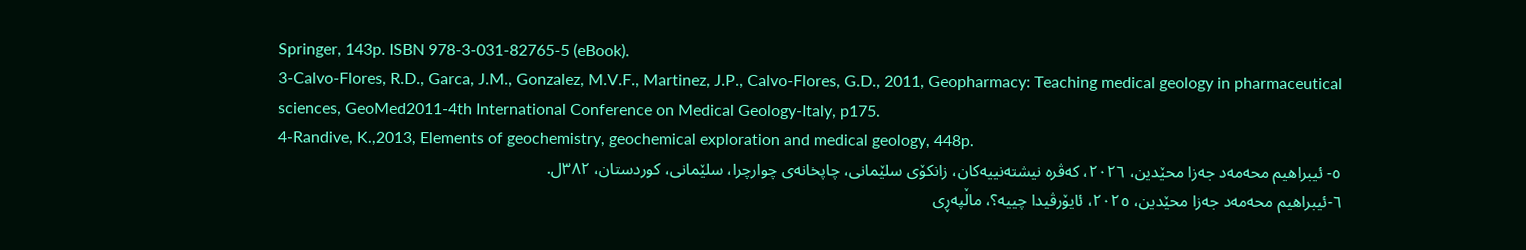Springer, 143p. ISBN 978-3-031-82765-5 (eBook).
3-Calvo-Flores, R.D., Garca, J.M., Gonzalez, M.V.F., Martinez, J.P., Calvo-Flores, G.D., 2011, Geopharmacy: Teaching medical geology in pharmaceutical sciences, GeoMed2011-4th International Conference on Medical Geology-Italy, p175.
4-Randive, K.,2013, Elements of geochemistry, geochemical exploration and medical geology, 448p.
٥- ئیبراهیم محەمەد جەزا محێدین، ٢٠٢٦، کەڤرە نیشتەنییەکان، زانکۆی سلێمانی، چاپخانەی چوارچرا، سلێمانی، کوردستان، ٣٨٢ل.
٦-ئیبراهیم محەمەد جەزا محێدین، ٢٠٢٥، ئایۆرڤیدا چییە؟، ماڵپەڕی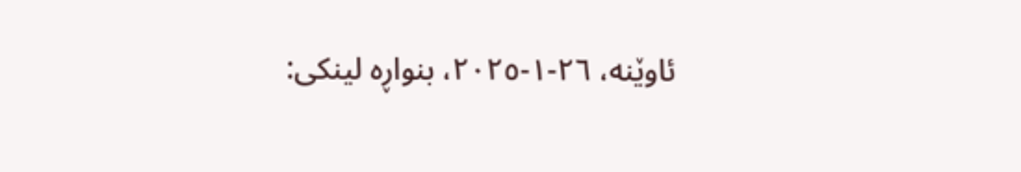ئاوێنە، ٢٦-١-٢٠٢٥، بنواڕە لینکی: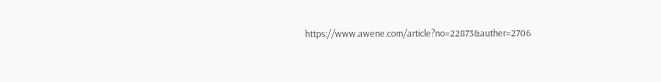https://www.awene.com/article?no=22873&auther=2706